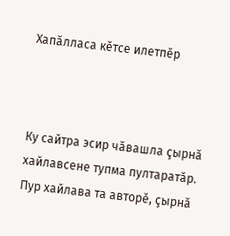Хапăлласа кĕтсе илетпĕр



Ку сайтра эсир чăвашла çырнă хайлавсене тупма пултаратăр. Пур хайлава та авторĕ, çырнă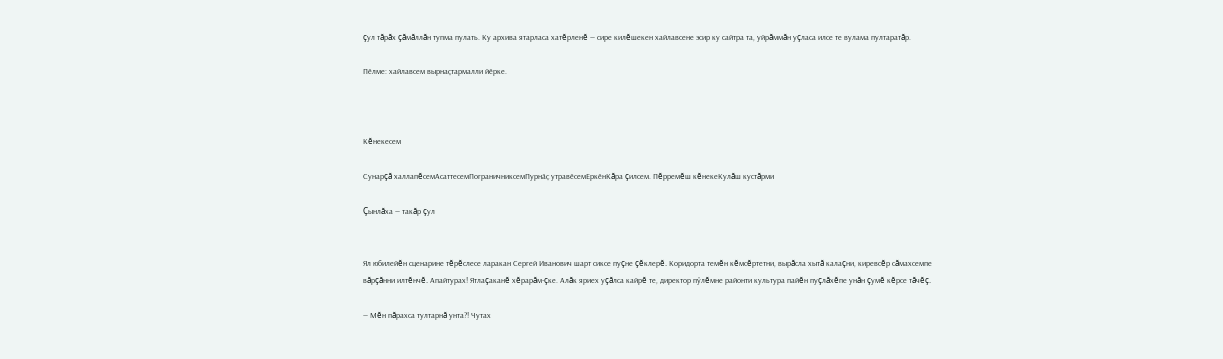çул тăрăх çăмăллăн тупма пулать. Ку архива ятарласа хатĕрленĕ — сире килĕшекен хайлавсене эсир ку сайтра та, уйрăммăн уçласа илсе те вулама пултаратăр.

Пӗлме: хайлавсем вырнаҫтармалли йӗрке.



Кĕнекесем

Сунарçă халлапĕсемАсаттесемПограничниксемПурнӑҫ утравӗсемЕркӗнКăра çилсем. Пĕрремĕш кĕнекеКулăш кустăрми

Çынлăха — такăр çул


Ял юбилейĕн сценарине тĕрĕслесе ларакан Сергей Иванович шарт сиксе пуçне çĕклерĕ. Коридорта темĕн кĕмсĕртетни, вырăсла хытă калаçни, киревсĕр сăмахсемпе вăрçăнни илтĕнчĕ. Апайтурах! Ятлаçаканĕ хĕрарăм-çке. Алăк яриех уçăлса кайрĕ те, директор пӳлĕмне районти культура пайĕн пуçлăхĕпе унăн çумĕ кĕрсе тăчĕç.

— Мĕн пăрахса тултарнă унта?! Чутах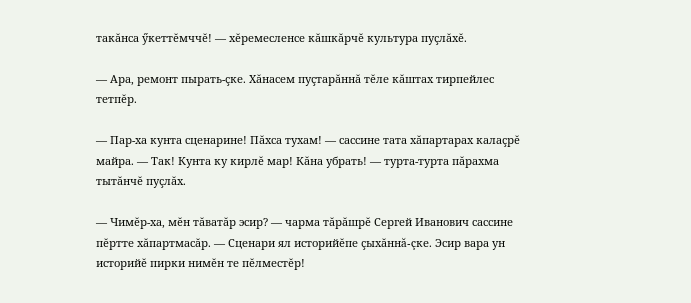такăнса ӳкеттĕмччĕ! — хĕремесленсе кăшкăрчĕ культура пуçлăхĕ.

— Ара, ремонт пырать-çке. Хăнасем пуçтарăннă тĕле кăштах тирпейлес тетпĕр.

— Пар-ха кунта сценарине! Пăхса тухам! — сассине тата хăпартарах калаçрĕ майра. — Так! Кунта ку кирлĕ мар! Кăна убрать! — турта-турта пăрахма тытăнчĕ пуçлăх.

— Чимĕр-ха, мĕн тăватăр эсир? — чарма тăрăшрĕ Сергей Иванович сассине пĕртте хăпартмасăр. — Сценари ял историйĕпе çыхăннă-çке. Эсир вара ун историйĕ пирки нимĕн те пĕлместĕр!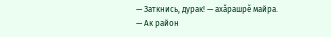— Заткнись, дурак! — ахăрашрĕ майра. — Ак район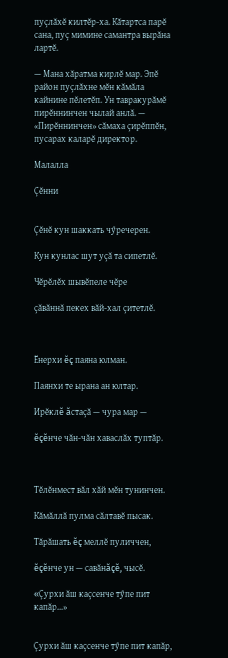пуçлăхĕ килтĕр-ха. Кăтартса парĕ сана, пуç мимине самантра вырăна лартĕ.

— Мана хăратма кирлĕ мар. Эпĕ район пуçлăхне мĕн кăмăла кайнине пĕлетĕп. Ун тавракурăмĕ пирĕннинчен чылай анлă. — «Пирĕннинчен» сăмаха çирĕппĕн, пусарах каларĕ директор.

Малалла

Çĕнни


Çĕнĕ кун шаккать чӳречерен.

Кун кунлас шут уçă та сипетлĕ.

Чĕрĕлĕх шывĕпеле чĕре

çăвăннă пекех вăй-хал çитетлĕ.



Ĕнерхи ĕç паяна юлман.

Паянхи те ырана ан юлтар.

Ирĕклĕ ăстаçă — чура мар —

ĕçĕнче чăн-чăн хаваслăх туптăр.



Тĕлĕнмест вăл хăй мĕн тунинчен.

Кăмăллă пулма сăлтавĕ пысак.

Тăрăшать ĕç меллĕ пуличчен,

ĕçĕнче ун — савăнăçĕ, чысĕ.

«Çурхи ăш каçсенче тӳпе пит капăр...»


Çурхи ăш каçсенче тӳпе пит капăр,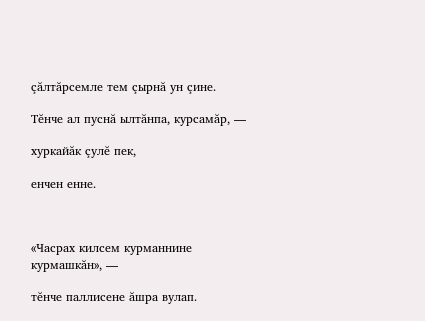çăлтăрсемле тем çырнă ун çине.

Тĕнче ал пуснă ылтăнпа, курсамăр, —

хуркайăк çулĕ пек,

енчен енне.



«Часрах килсем курманнине курмашкăн», —

тĕнче паллисене ăшра вулап.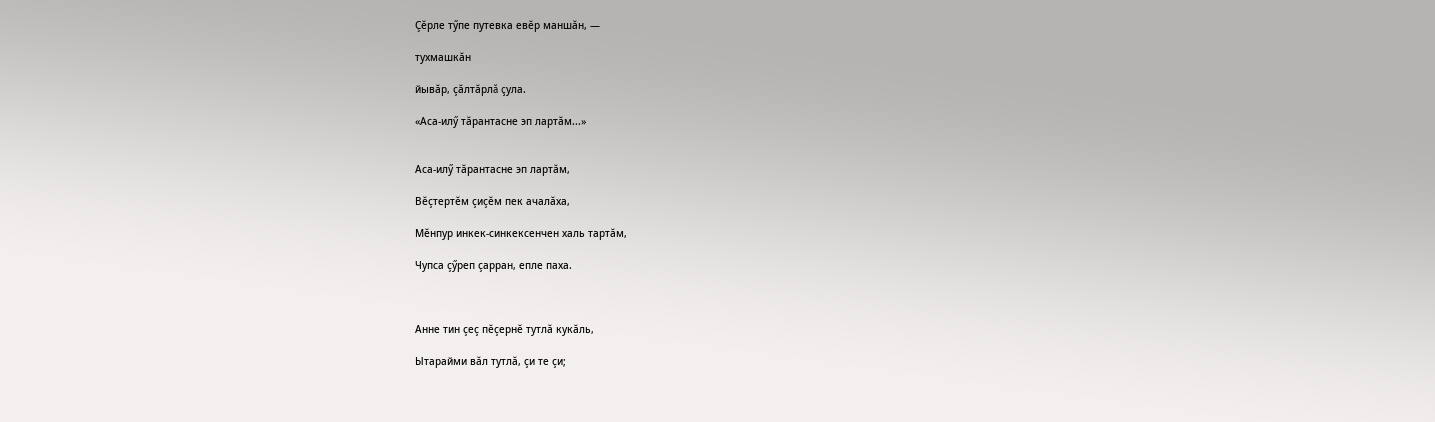Çĕрле тӳпе путевка евĕр маншăн, —

тухмашкăн

йывăр, çăлтăрлă çула.

«Аса-илӳ тăрантасне эп лартăм...»


Аса-илӳ тăрантасне эп лартăм,

Вĕçтертĕм çиçĕм пек ачалăха,

Мĕнпур инкек-синкексенчен халь тартăм,

Чупса çӳреп çарран, епле паха.



Анне тин çеç пĕçернĕ тутлă кукăль,

Ытарайми вăл тутлă, çи те çи;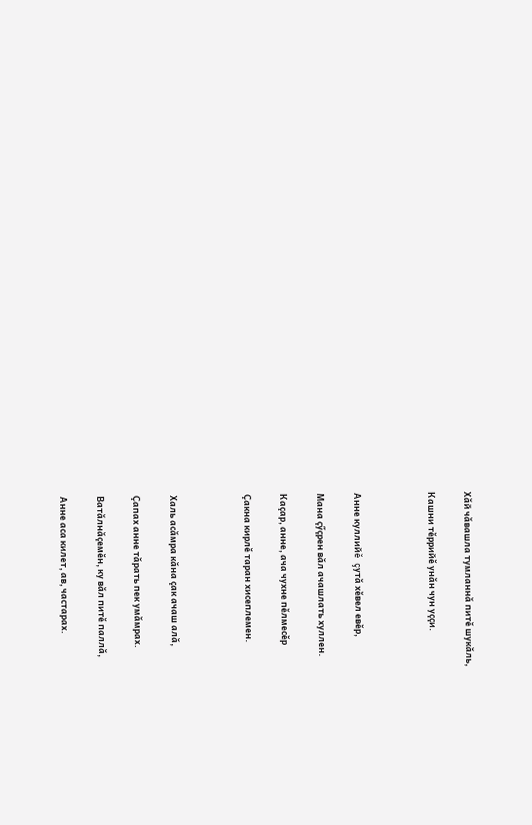Хăй чăвашла тумланнă питĕ шукăль,

Кашни тĕррийĕ унăн чун уççи.



Анне куллийĕ çутă хĕвел евĕр,

Мана çӳçрен вăл ачашлать хуллен.

Каçар, анне, ача чухне пĕлмесĕр

Çакна кирлĕ таран хисеплемен.



Халь асăмра кăна çак ачаш алă,

Çапах анне тăрать пек умăмрах.

Ватăлнăçемĕн, ку вăл питĕ паллă,

Анне аса килет, ав, частарах.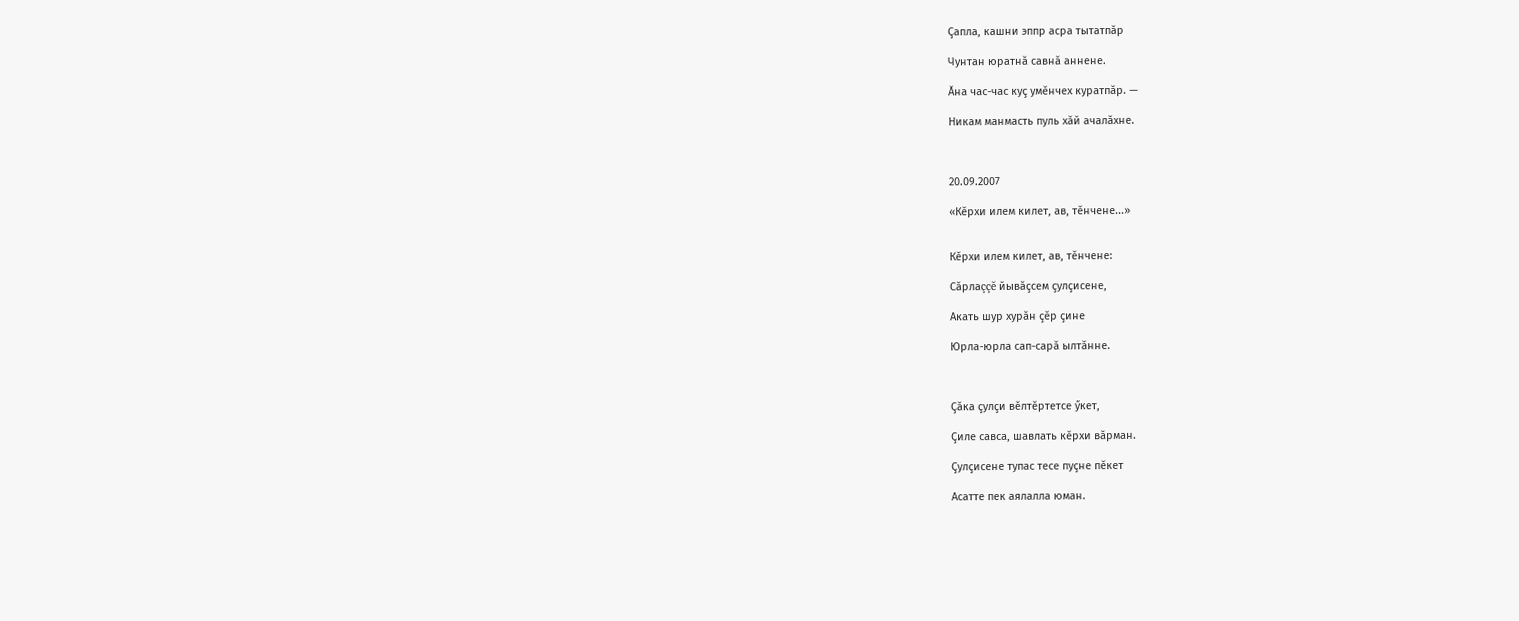Çапла, кашни эппр асра тытатпăр

Чунтан юратнă савнă аннене.

Ăна час-час куç умĕнчех куратпăр. —

Никам манмасть пуль хăй ачалăхне.



20.09.2007

«Кĕрхи илем килет, ав, тĕнчене...»


Кĕрхи илем килет, ав, тĕнчене:

Сăрлаççĕ йывăçсем çулçисене,

Акать шур хурăн çĕр çине

Юрла-юрла сап-сарă ылтăнне.



Çăка çулçи вĕлтĕртетсе ӳкет,

Çиле савса, шавлать кĕрхи вăрман.

Çулçисене тупас тесе пуçне пĕкет

Асатте пек аялалла юман.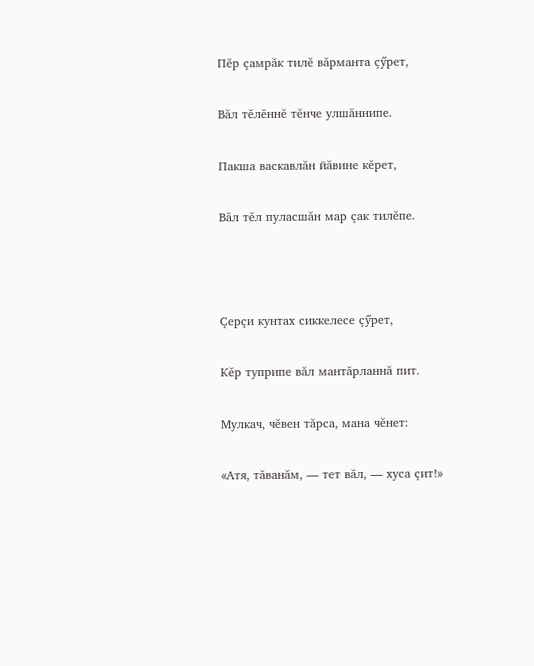Пĕр çамрăк тилĕ вăрманта çӳрет,

Вăл тĕлĕннĕ тĕнче улшăннипе.

Пакша васкавлăн йăвине кĕрет,

Вăл тĕл пуласшăн мар çак тилĕпе.



Çерçи кунтах сиккелесе çӳрет,

Кĕр туприпе вăл мантăрланнă пит.

Мулкач, чĕвен тăрса, мана чĕнет:

«Атя, тăванăм, — тет вăл, — хуса çит!»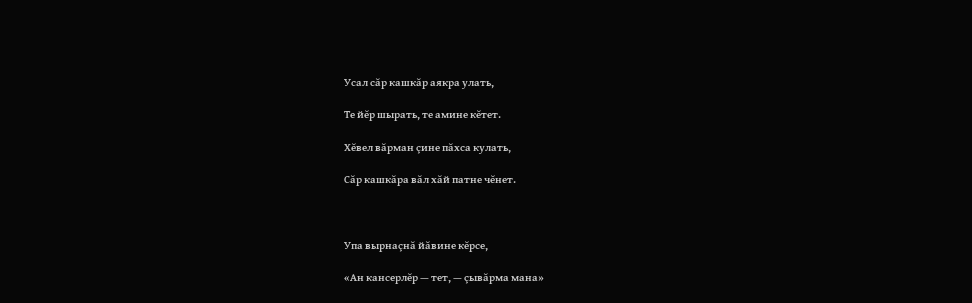Усал сăр кашкăр аякра улать,

Те йĕр шырать, те амине кĕтет.

Хĕвел вăрман çине пăхса кулать,

Сăр кашкăра вăл хăй патне чĕнет.



Упа вырнаçнă йăвине кĕрсе,

«Ан кансерлĕр — тет, — çывăрма мана»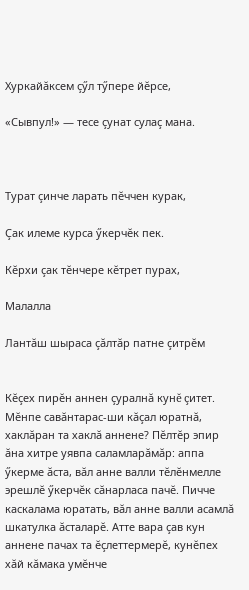Хуркайăксем çӳл тӳпере йĕрсе,

«Сывпул!» — тесе çунат сулаç мана.



Турат çинче ларать пĕччен курак,

Çак илеме курса ӳкерчĕк пек.

Кĕрхи çак тĕнчере кĕтрет пурах,

Малалла

Лантăш шыраса çăлтăр патне çитрĕм


Кĕçех пирĕн аннен çуралнă кунĕ çитет. Мĕнпе савăнтарас-ши кăçал юратнă, хаклăран та хаклă аннене? Пĕлтĕр эпир ăна хитре уявпа саламларăмăр: аппа ӳкерме ăста, вăл анне валли тĕлĕнмелле эрешлĕ ӳкерчĕк сăнарласа пачĕ. Пичче каскалама юратать, вăл анне валли асамлă шкатулка ăсталарĕ. Атте вара çав кун аннене пачах та ĕçлеттермерĕ, кунĕпех хăй кăмака умĕнче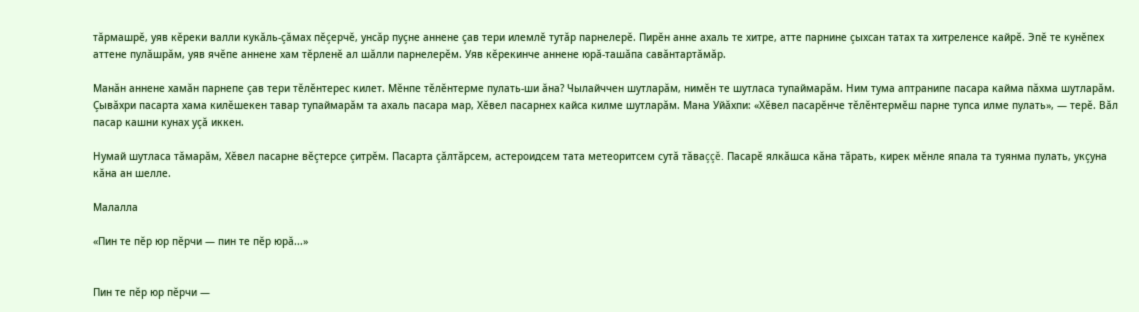тăрмашрĕ, уяв кĕреки валли кукăль-çăмах пĕçерчĕ, унсăр пуçне аннене çав тери илемлĕ тутăр парнелерĕ. Пирĕн анне ахаль те хитре, атте парнине çыхсан татах та хитреленсе кайрĕ. Эпĕ те кунĕпех аттене пулăшрăм, уяв ячĕпе аннене хам тĕрленĕ ал шăлли парнелерĕм. Уяв кĕрекинче аннене юрă-ташăпа савăнтартăмăр.

Манăн аннене хамăн парнепе çав тери тĕлĕнтерес килет. Мĕнпе тĕлĕнтерме пулать-ши ăна? Чылайччен шутларăм, нимĕн те шутласа тупаймарăм. Ним тума аптранипе пасара кайма пăхма шутларăм. Çывăхри пасарта хама килĕшекен тавар тупаймарăм та ахаль пасара мар, Хĕвел пасарнех кайса килме шутларăм. Мана Уйăхпи: «Хĕвел пасарĕнче тĕлĕнтермĕш парне тупса илме пулать», — терĕ. Вăл пасар кашни кунах уçă иккен.

Нумай шутласа тăмарăм, Хĕвел пасарне вĕçтерсе çитрĕм. Пасарта çăлтăрсем, астероидсем тата метеоритсем сутă тăваççĕ. Пасарĕ ялкăшса кăна тăрать, кирек мĕнле япала та туянма пулать, укçуна кăна ан шелле.

Малалла

«Пин те пĕр юр пĕрчи — пин те пĕр юрă...»


Пин те пĕр юр пĕрчи —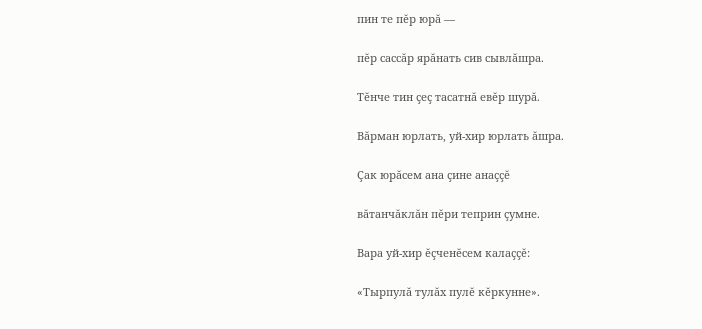пин те пĕр юрă —

пĕр сассăр ярăнать сив сывлăшра.

Тĕнче тин çеç тасатнă евĕр шурă.

Вăрман юрлать, уй-хир юрлать ăшра.

Çак юрăсем ана çине анаççĕ

вăтанчăклăн пĕри теприн çумне.

Вара уй-хир ĕçченĕсем калаççĕ:

«Тырпулă тулăх пулĕ кĕркунне».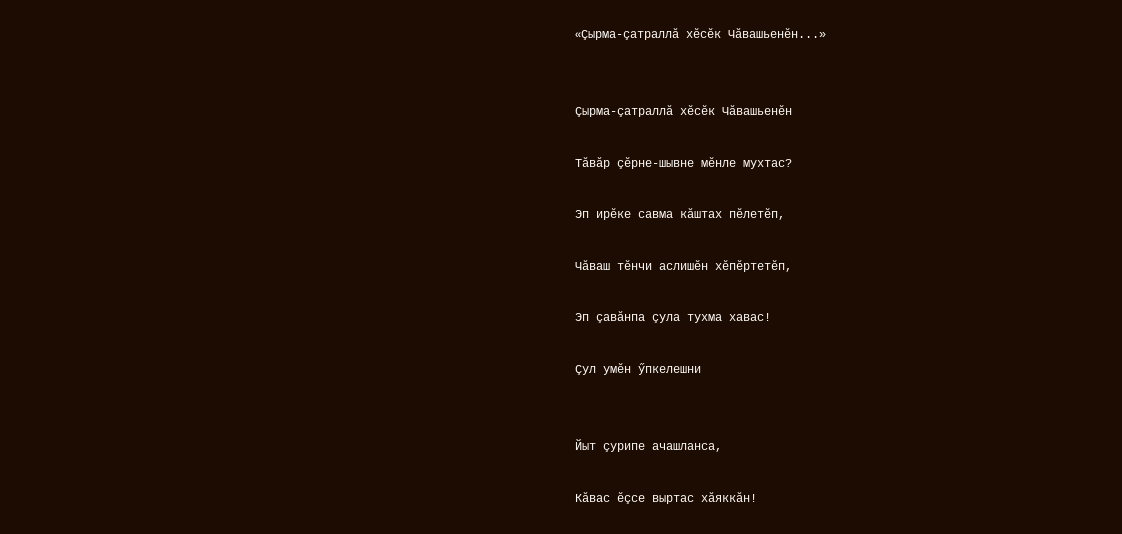«Çырма-çатраллă хĕсĕк Чăвашьенĕн...»


Çырма-çатраллă хĕсĕк Чăвашьенĕн

Тăвăр çĕрне-шывне мĕнле мухтас?

Эп ирĕке савма кăштах пĕлетĕп,

Чăваш тĕнчи аслишĕн хĕпĕртетĕп,

Эп çавăнпа çула тухма хавас!

Çул умĕн ӳпкелешни


Йыт çурипе ачашланса,

Кăвас ĕçсе выртас хăяккăн!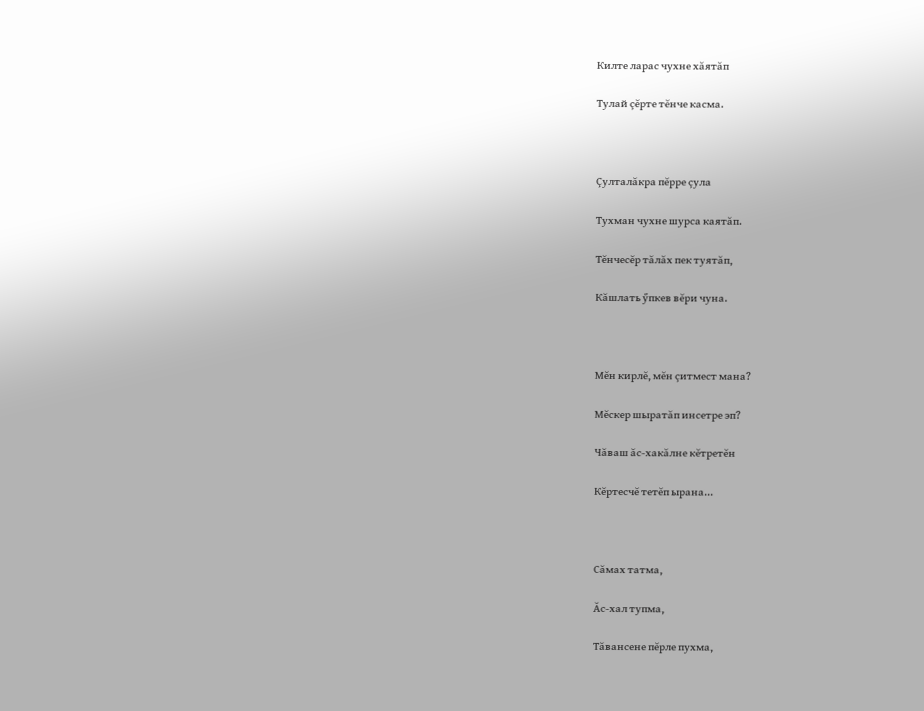Килте ларас чухне хăятăп

Тулай çĕрте тĕнче касма.



Çулталăкра пĕрре çула

Тухман чухне шурса каятăп.

Тĕнчесĕр тăлăх пек туятăп,

Кăшлать ӳпкев вĕри чуна.



Мĕн кирлĕ, мĕн çитмест мана?

Мĕскер шыратăп инсетре эп?

Чăваш ăс-хакăлне кĕтретĕн

Кĕртесчĕ тетĕп ырана...



Сăмах татма,

Ăс-хал тупма,

Тăвансене пĕрле пухма,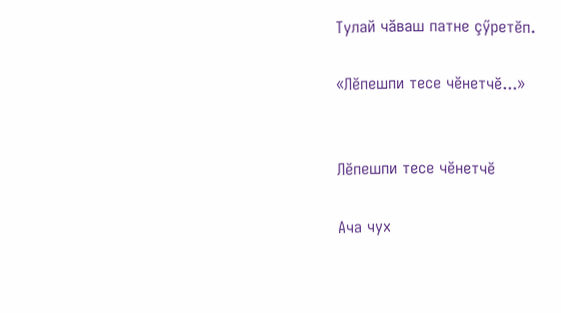Тулай чăваш патне çӳретĕп.

«Лĕпешпи тесе чĕнетчĕ...»


Лĕпешпи тесе чĕнетчĕ

Ача чух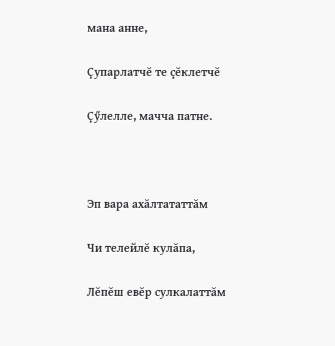мана анне,

Çупарлатчĕ те çĕклетчĕ

Çӳлелле, мачча патне.



Эп вара ахăлтататтăм

Чи телейлĕ кулăпа,

Лĕпĕш евĕр сулкалаттăм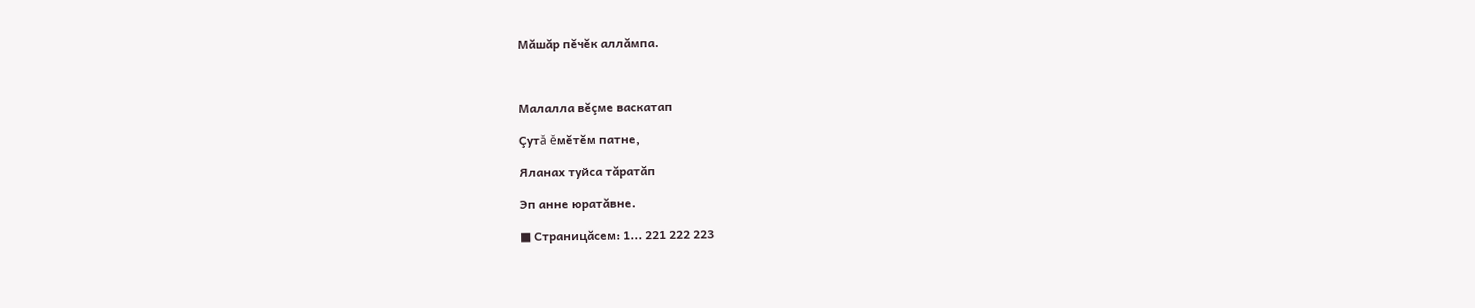Мăшăр пĕчĕк аллăмпа.



Малалла вĕçме васкатап

Çутă ĕмĕтĕм патне,

Яланах туйса тăратăп

Эп анне юратăвне.

■ Страницăсем: 1... 221 222 223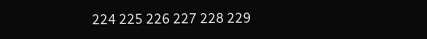224 225 226 227 228 229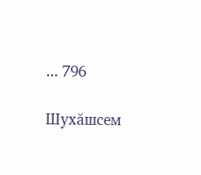... 796

Шухăшсем